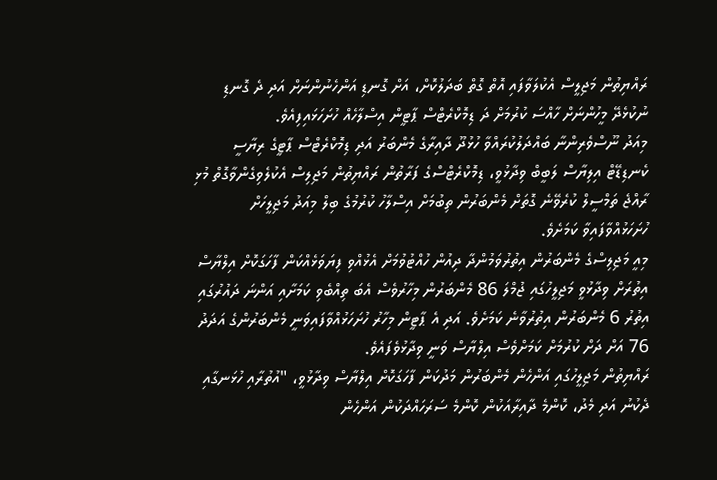ރައްޔިތުން މަޖިލީސް އެކުލަވާފައި އޮތް ގޮތް ބަދަލުކޮށް، އަށް ގޮނޑި އަންހެނުންނަށް އަދި ދެ ގޮނޑި ނުކުޅެދޭ މީހުންނަށް ހާއްސަ ކުރުމަށް ދަ ޑިމޮކްރެޓްސް ޕާޓީން އިސްލާހެއް ހުށަހަޅައިފިއެވެ.
މިއަދު ނޫސްވެރިންނާ ބައްދަލުކުރައްވާ ހުޅުދޫ ދާއިރާގެ މެންބަރު އަދި ޑިމޮކްރެޓްސް ޕާޓީގެ ރިޔާސީ ކެނޑިޑޭޓް އިލިޔާސް ލަބީބް ވިދާޅުވީ، ޑިމޮކްރެޓްސްގެ ފަރާތުން ރައްޔިތުން މަޖިލިސް އެކުލެވިގެންވާގޮތް މުޅި ރާއްޖެ ތަމްސީލް ކުރެވޭނެ ގޮތަށް މެންބަރުން ތިބުމަށް އިސްލާހު ކުރުމުގެ ބިލް މިއަދު މަޖިލީހަށް ހުށަހަޅުއްވާފައިވާ ކަމަށެވެ.
މިއީ މަޖިލިސްގެ މެންބަރުން އިތުރުވަމުންދާ ދިއުން ހުއްޓުވުމަށް އެޅުއްވި ފިޔަވަޅެއްކަން ފާހަގަކޮށް އިލްޔާސް އިތުރަށް ވިދާޅުވީ މަޖިލީހުގައި ޖުމްލަ 86 މެންބަރުން މިހާރުވެސް އެބަ ތިއްބެވި ކަމަށާއި އަންނަ ދައުރުގައި އިތުރު 6 މެންބަރުން އިތުރުވާނެ ކަމަށެވެ. އަދި އެ ޕާޓީން މިހާރު ހުށަހަޅުއްވާފައިވަނީ މެންބަރުންގެ އަދަދު 76 އަށް ދަށް ކުރުމަށް ކަމަށްވެސް އިލްޔާސް ވަނީ ވިދާޅުވެފައެވެ.
ރައްޔިތުން މަޖިލީހުގައި އަންހެން މެންބަރުން މަދުކަން ފާހަގަކޮށް އިލްޔާސް ވިދާޅުވީ، "އުތުރާއި ހުޅަނގާއި ދެކުނު އަދި މެދު، ކޮންމެ ދާއިރާއަކުން ކޮންމެ ސަރަހައްދަކުން އަންހެން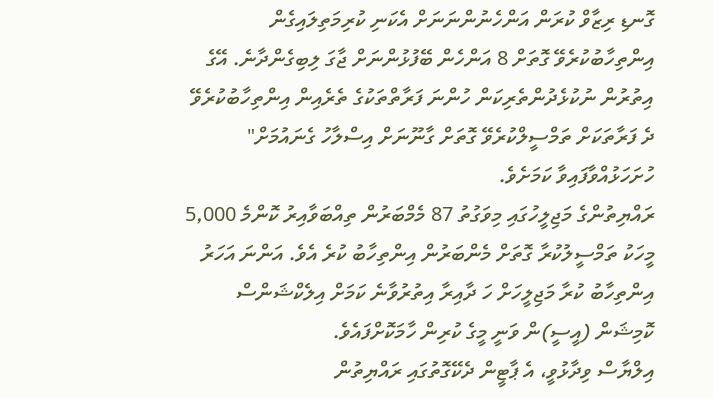ގޮނޑި ރިޒާވް ކުރަން އަންހެނުންނަނަށް އެކަނި ކުރިމަތިލައިގެން އިންތިހާބުކުރެވޭ ގޮތަށް 8 އަންހެން ބޭފުޅުންނަށް ޖާގަ ލިބިގެންދާނެ. އޭގެ އިތުރުން ނުކުޅެދުންތެރިކަން ހުންނަ ފަރާތްތަކުގެ ތެރެއިން އިންތިހާބުކުރެވޭ ދެ ފަރާތަކަށް ތަމްސީލްކުރެވޭ ގޮތަށް ގާނޫނަށް އިސްލާހު ގެނައުމަށް" ހުށަހަޅުއްވާފައިވާ ކަމަށެވެ.
ރައްޔިތުންގެ މަޖިލީހުގައި މިވަގުތު 87 މެމްބަރުން ތިއްބަވާއިރު ކޮންމެ 5,000 މީހަކު ތަމްސީލުކުރާ ގޮތަށް މެންބަރުން އިންތިހާބު ކުރެ އެވެ. އަންނަ އަހަރު އިންތިހާބު ކުރާ މަޖިލީހަށް ހަ ދާއިރާ އިތުރުވާނެ ކަމަށް އިލެކްޝަންސް ކޮމިޝަން (އީސީ)ން ވަނީ މީގެ ކުރިން ހާމަކޮށްފައެވެ.
އިލްޔާސް ވިދާޅުވީ، އެ ޕާޓީން ދެކޭގޮތުގައި ރައްޔިތުން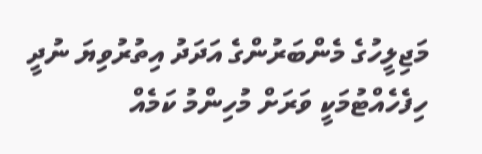މަޖިލީހުގެ މެންބަރުންގެ އަދަދު އިތުރުވިޔަ ނުދީ ހިފެހެއްޓުމަކީ ވަރަށް މުހިންމު ކަމެއް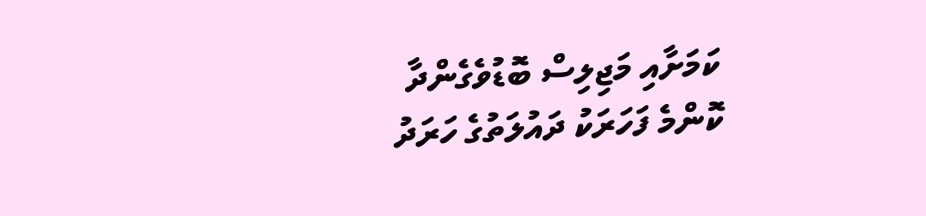ކަމަށާއި މަޖިލިސް ބޮޑުވެގެންދާ ކޮންމެ ފަހަރަކު ދައުލަތުގެ ހަރަދު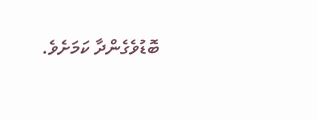ބޮޑުވެގެންދާ ކަމަށެވެ.